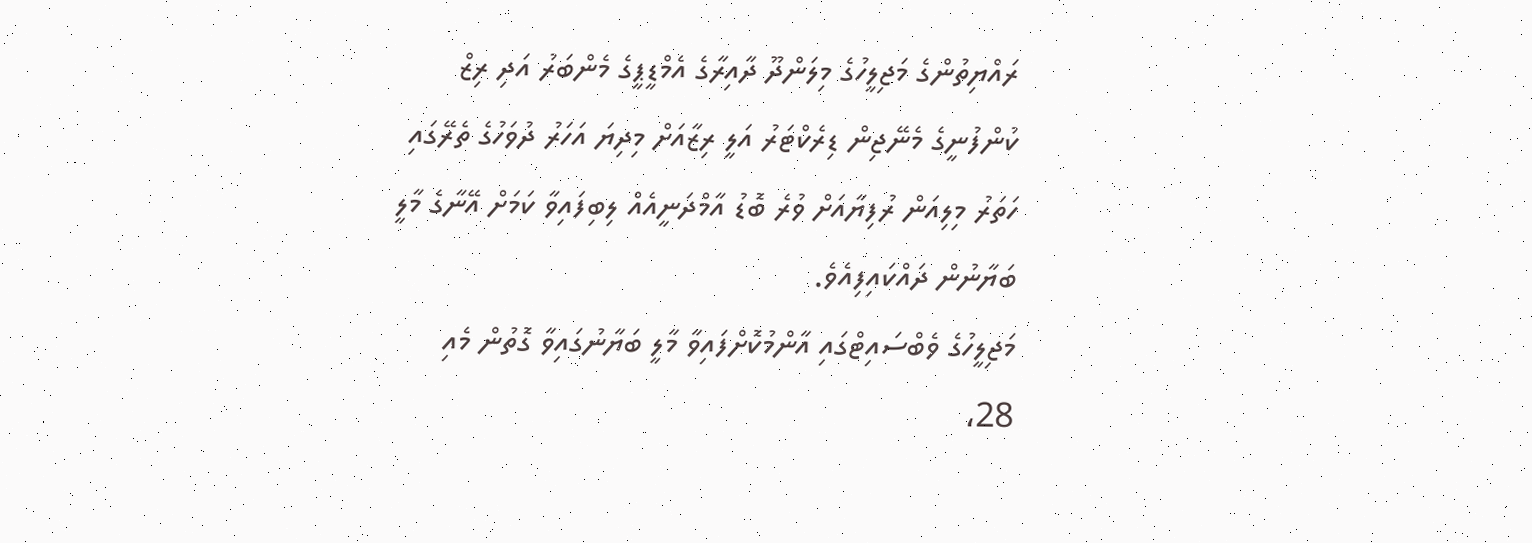ރައްޔިތުންގެ މަޖިލީހުގެ މިލަންދޫ ދާއިރާގެ އެމްޑީޕީގެ މެންބަރު އަދި ރިޒް ކުންފުނީގެ މެނޭޖިން ޑިރެކްޓަރު އަލީ ރިޒާއަށް މިދިޔަ އަހަރު ދުވަހުގެ ތެރޭގައި ހަތަރު މިލިއަން ރުފިޔާއަށް ވުރެ ބޮޑު އާމްދަނީއެއް ލިބިފައިވާ ކަމަށް އޭނާގެ މާލީ ބަޔާނުން ދައްކައިފިއެވެ.
މަޖިލީހުގެ ވެބްސައިޓްގައި އާންމުކޮށްފައިވާ މާލީ ބަޔާނުގައިވާ ގޮތުން މެއި 28،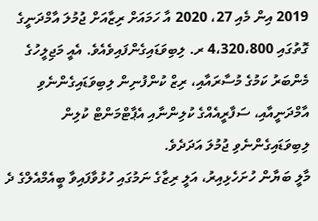2019 އިން މެއި 27، 2020 އާ ހަމައަށް ރިޒާއަށް ޖުމުލަ އާމްދަނީގެ ގޮތުގައި 4،320،800 ރ. ލިބިވަޑައިގެންފައިވެއެވެ. އެއީ މަޖިލީހުގެ މެންބަރު ކަމުގެ މުސާރައާއި، ރިޒް ކުންފުނިން ލިބިވަޑައިގެންނެވި އާމްދަނީއާއި، ސަފާރީއެއްގެ ކުލިންނާއި އެޕާޓްމަންޓް ކުލިން ލިބިވަޑައިގެންނެވި ޖުމުލަ އަދަދެވެ.
މާލީ ބަޔާން ހުށަހެޅިއިރު، އަލީ ރިޒާގެ ނަމުގައި ހުޅުވާފައިވާ ބީއެމްއެލްގެ ދެ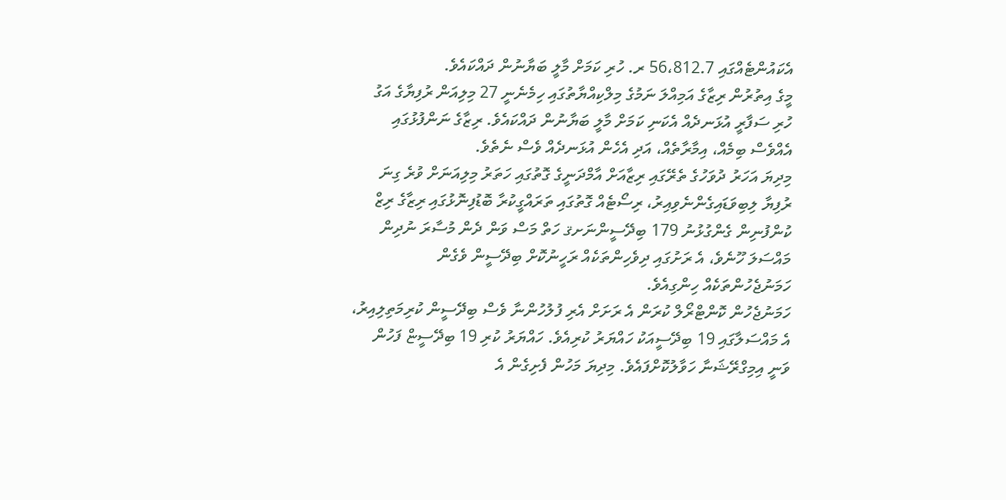އެކައުންޓެއްގައި 56،812.7 ރ. ހުރި ކަމަށް މާލީ ބަޔާނުން ދައްކައެވެ.
މީގެ އިތުރުން ރިޒާގެ އަމިއްލަ ނަމުގެ މިލްކިއްޔާތުގައި ހިމެނެނީ 27 މިލިއަން ރުފިޔާގެ އަގު ހުރި ސަފާރީ އުޅަނދެއް އެކަނި ކަމަށް މާލީ ބަޔާނުން ދައްކައެވެ. ރިޒާގެ ނަންފުޅުގައި އެއްވެސް ބިމެއް، އިމާރާތެއް، އަދި އެހެން އުޅަނދެއް ވެސް ނެތެވެ.
މިދިޔަ އަހަރު ދުވަހުގެ ތެރޭގައި ރިޒާއަށް އާމްދަނީގެ ގޮތުގައި ހަތަރު މިލިއަނަށް ވުރެ ގިނަ ރުފިޔާ ލިބިވަޑައިގެންނެވިއިރު، ރިސޯޓެއް ގޮތުގައި ތަރައްގީކުރާ ބޮޑުފިނޮޅުގައި ރިޒާގެ ރިޒް ކުންފުނިން ގެންގުޅުނު 179 ބިދޭސީންނަށޤ ހަތް މަސް ވަން ދެން މުސާރަ ނުދިން މައްސަލަ ހޫނެވެ، އެ ރަށުގައި ދިވެހިންތަކެއް ރަހީނުކޮށް ބިދޭސީން ވެގެން ހަމަނުޖެހުންތަކެއް ހިންގިއެވެ.
ހަމަނުޖެހުން ކޮންޓްރޯލް ކުރަން އެ ރަށަށް އެރި ފުލުހުންނާ ވެސް ބިދޭސީން ކުރިމަތިލިއިރު، އެ މައްސަލާގައި 19 ބިދޭސީއަކު ހައްޔަރު ކުރިއެވެ. ހައްޔަރު ކުރި 19 ބިދޭސީޏް ފަހުން ވަނީ އިމިގްރޭޝަނާ ހަވާލުކޮށްފައެވެ. މިދިޔަ މަހުން ފެށިގެން އެ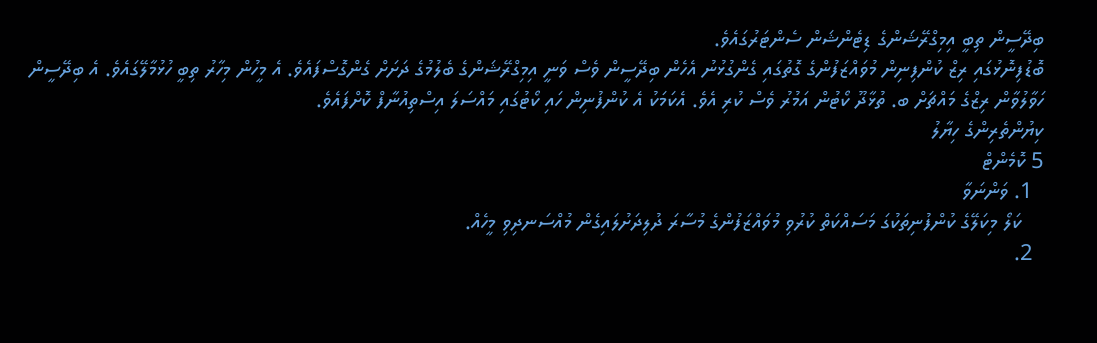ބިދޭސީން ތިބީ އިމިގްރޭޝަންގެ ޑިޓެންޝަން ސެންޓަރުގައެވެ.
ބޮޑުފިނޮޅުގައި ރިޒް ކުންފިނިން މުވައްޒަފުންގެ ގޮތުގައި ގެންގުޅުނު އެހެން ބިދޭސީން ވެސް ވަނީ އިމިގްރޭޝަންގެ ބެލުމުގެ ދަށަށް ގެންގޮސްފައެވެ. އެ މީހުން މިހާރު ތިބީ ހުޅުމާލޭގައެވެ. އެ ބިދޭސީން ހަވާލުވާން ރިޒްގެ މައްޗަށް ބ. ތުޅާދޫ ކޯޓުން އަމުރު ވެސް ކުރި އެވެ. އެކަމަކު އެ ކުންފުނިން ހައި ކޯޓުގައި މައްސަލަ އިސްތިއުނާފް ކޮށްފައެވެ.
ކިޔުންތެރިންގެ ހިޔާލު
5 ކޮމެންޓް
  1. ވަންނަވާ
    ކަލޯ މިކަލޭގެ ކުންފުނިތަކުގަ މަސައްކަތް ކުރުވި މުވައްޒަފުންގެ މުސާރަ ދުލިދަށުލައިގެން މުއްސަނދިވި މީހެއް.
  2.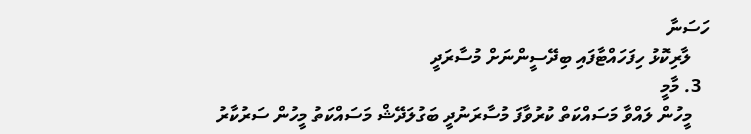ހަސަނާ
    ލާރިކޮޅު ހިފަހައްޓާފައި ބިދޭސީންނަށް މުސާރަދީ
  3. މާމީ
    މީހުން ލައްވާ މަސައްކަތް ކުރުވާފަ މުސާރަނުދީ ބަގުލަދޭޝް މަސައްކަތު މީހުން ސަރުކާރު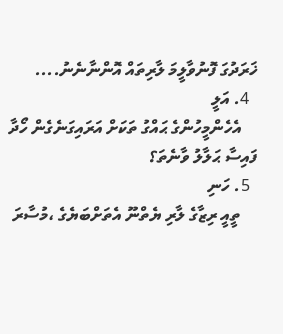ޚަރަދުގަ ފޮނުވާލީމަ ލާރިތައް އޮންނާނެނު....
  4. އަލީ
    އެހެންމީހުންގެ ޙައްގު ތަކަށް އަރައިގަނެގެން ހޯދާ ފައިސާ ޙަލާލު ވާނެތަ؟
  5. ހަނި
    ތީއީ ރިޒާގެ ލާރި ޔެތްނޫ އެތަށްބަޔެގެ ،މުސާރަ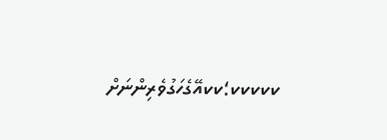ކކކކކ؛ކކއޭގެހަގުވެރިންނަށް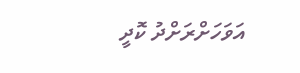އަވަހަށްރަށްދު ކޮދީ